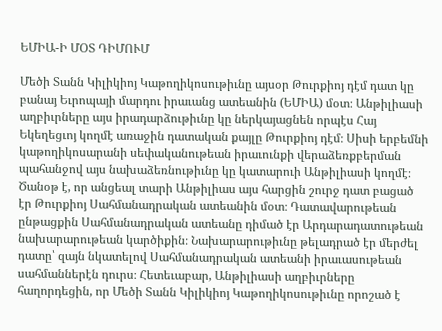ԵՄԻԱ-Ի ՄՕՏ ԴԻՄՈՒՄ

Մեծի Տանն Կիլիկիոյ Կաթողիկոսութիւնը այսօր Թուրքիոյ դէմ դատ կը բանայ Եւրոպայի մարդու իրաւանց ատեանին (ԵՄԻԱ) մօտ։ Անթիլիասի աղբիւրները այս իրադարձութիւնը կը ներկայացնեն որպէս Հայ Եկեղեցւոյ կողմէ առաջին դատական քայլը Թուրքիոյ դէմ։ Սիսի երբեմնի կաթողիկոսարանի սեփականութեան իրաւունքի վերաձեռքբերման պահանջով այս նախաձեռնութիւնը կը կատարուի Անթիլիասի կողմէ։ Ծանօթ է, որ անցեալ տարի Անթիլիաս այս հարցին շուրջ դատ բացած էր Թուրքիոյ Սահմանադրական ատեանին մօտ։ Դատավարութեան ընթացքին Սահմանադրական ատեանը դիմած էր Արդարադատութեան նախարարութեան կարծիքին։ Նախարարութիւնը թելադրած էր մերժել դատը՝ զայն նկատելով Սահմանադրական ատեանի իրաւասութեան սահմաններէն դուրս։ Հետեւաբար, Անթիլիասի աղբիւրները հաղորդեցին, որ Մեծի Տանն Կիլիկիոյ Կաթողիկոսութիւնը որոշած է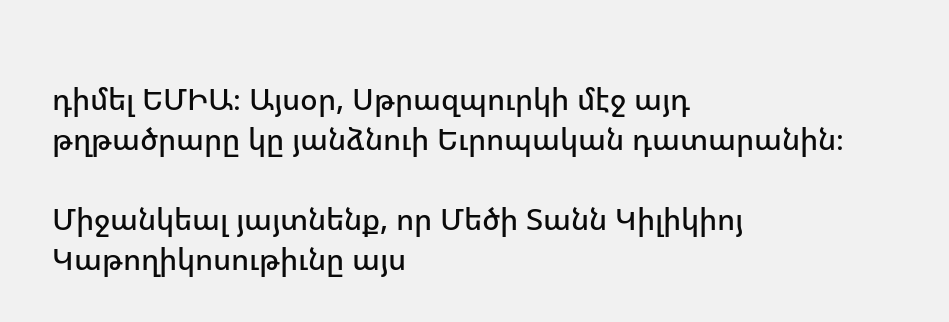դիմել ԵՄԻԱ։ Այսօր, Սթրազպուրկի մէջ այդ թղթածրարը կը յանձնուի Եւրոպական դատարանին։

Միջանկեալ յայտնենք, որ Մեծի Տանն Կիլիկիոյ Կաթողիկոսութիւնը այս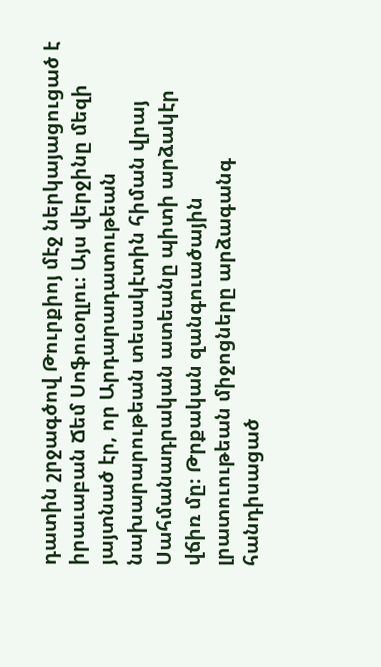դատին շրջագծով Թուրքիոյ մէջ ներկայացուցած է իրաւաբան Ճեմ Սոֆուօղլու։ Այս վերջինը մեզի յայտնած էր, որ Արդարադատութեան նախարարութեան տեսակէտին հիման վրայ Սահմանադրական ատեանը պիտի արձակէր վճիռ մը։ Թրքական զանգուածային լրատուութեան միջոցները արձագանգ հանդիսացած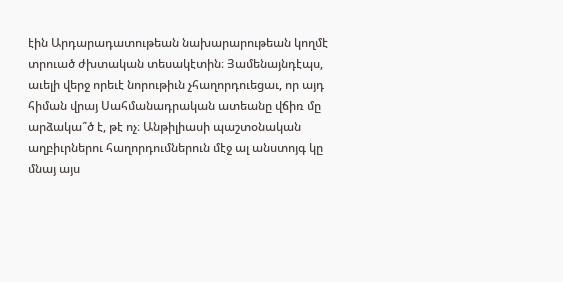էին Արդարադատութեան նախարարութեան կողմէ տրուած ժխտական տեսակէտին։ Յամենայնդէպս, աւելի վերջ որեւէ նորութիւն չհաղորդուեցաւ, որ այդ հիման վրայ Սահմանադրական ատեանը վճիռ մը արձակա՞ծ է, թէ ոչ։ Անթիլիասի պաշտօնական աղբիւրներու հաղորդումներուն մէջ ալ անստոյգ կը մնայ այս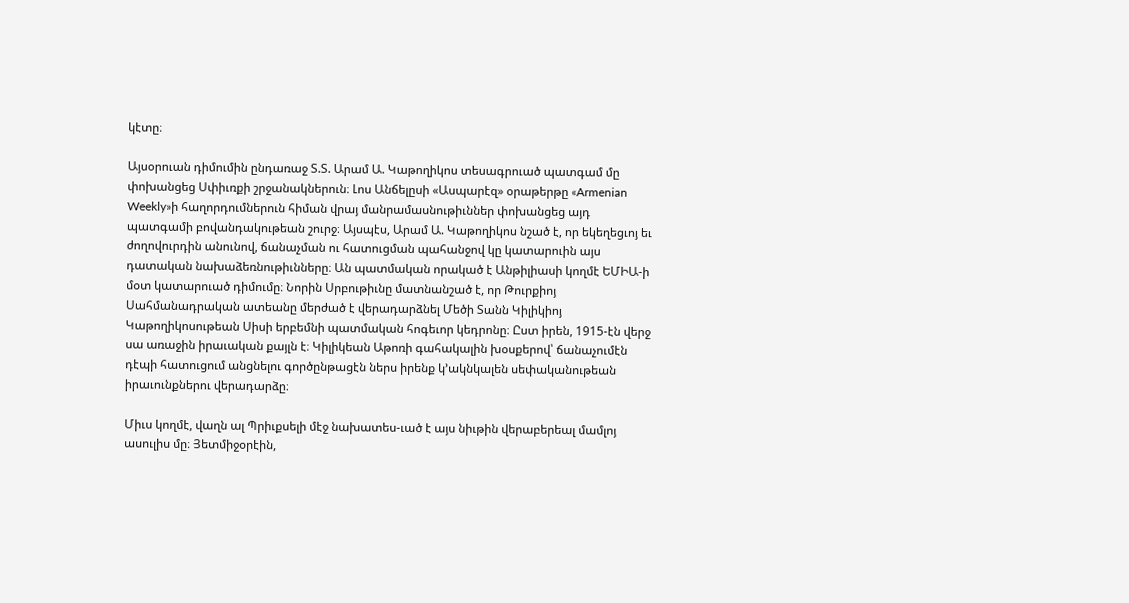կէտը։

Այսօրուան դիմումին ընդառաջ Տ.Տ. Արամ Ա. Կաթողիկոս տեսագրուած պատգամ մը փոխանցեց Սփիւռքի շրջանակներուն։ Լոս Անճելըսի «Ասպարէզ» օրաթերթը «Armenian Weekly»ի հաղորդումներուն հիման վրայ մանրամասնութիւններ փոխանցեց այդ պատգամի բովանդակութեան շուրջ։ Այսպէս, Արամ Ա. Կաթողիկոս նշած է, որ եկեղեցւոյ եւ ժողովուրդին անունով, ճանաչման ու հատուցման պահանջով կը կատարուին այս դատական նախաձեռնութիւնները։ Ան պատմական որակած է Անթիլիասի կողմէ ԵՄԻԱ-ի մօտ կատարուած դիմումը։ Նորին Սրբութիւնը մատնանշած է, որ Թուրքիոյ Սահմանադրական ատեանը մերժած է վերադարձնել Մեծի Տանն Կիլիկիոյ Կաթողիկոսութեան Սիսի երբեմնի պատմական հոգեւոր կեդրոնը։ Ըստ իրեն, 1915-էն վերջ սա առաջին իրաւական քայլն է։ Կիլիկեան Աթոռի գահակալին խօսքերով՝ ճանաչումէն դէպի հատուցում անցնելու գործընթացէն ներս իրենք կ՚ակնկալեն սեփականութեան իրաւունքներու վերադարձը։

Միւս կողմէ, վաղն ալ Պրիւքսելի մէջ նախատես-ւած է այս նիւթին վերաբերեալ մամլոյ ասուլիս մը։ Յետմիջօրէին,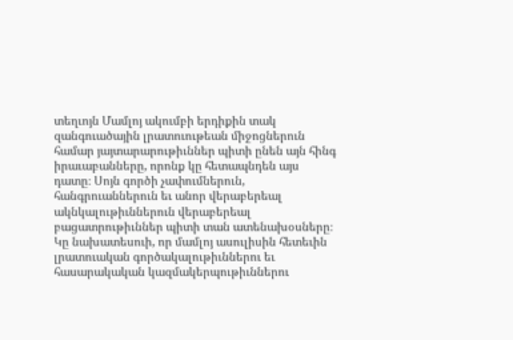տեղւոյն Մամլոյ ակումբի երդիքին տակ զանգուածային լրատուութեան միջոցներուն համար յայտարարութիւններ պիտի ընեն այն հինգ իրաւաբանները, որոնք կը հետապնդեն այս դատը։ Սոյն գործի չափումներուն, հանգրուաններուն եւ անոր վերաբերեալ ակնկալութիւններուն վերաբերեալ բացատրութիւններ պիտի տան ատենախօսները։ Կը նախատեսուի, որ մամլոյ ասուլիսին հետեւին լրատուական գործակալութիւններու եւ հասարակական կազմակերպութիւններու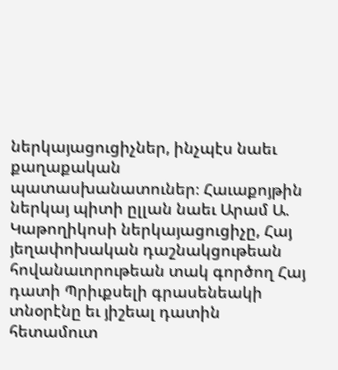ներկայացուցիչներ, ինչպէս նաեւ քաղաքական պատասխանատուներ։ Հաւաքոյթին ներկայ պիտի ըլլան նաեւ Արամ Ա. Կաթողիկոսի ներկայացուցիչը, Հայ յեղափոխական դաշնակցութեան հովանաւորութեան տակ գործող Հայ դատի Պրիւքսելի գրասենեակի տնօրէնը եւ յիշեալ դատին հետամուտ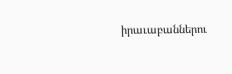իրաւաբաններու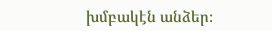խմբակէն անձեր։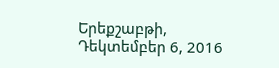Երեքշաբթի, Դեկտեմբեր 6, 2016